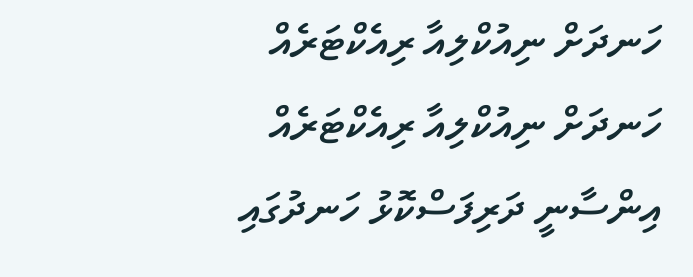ހަނދަށް ނިއުކްލިއާ ރިއެކްޓަރެއް
ހަނދަށް ނިއުކްލިއާ ރިއެކްޓަރެއް
އިންސާނީ ދަރިފަސްކޮޅު ހަނދުގައި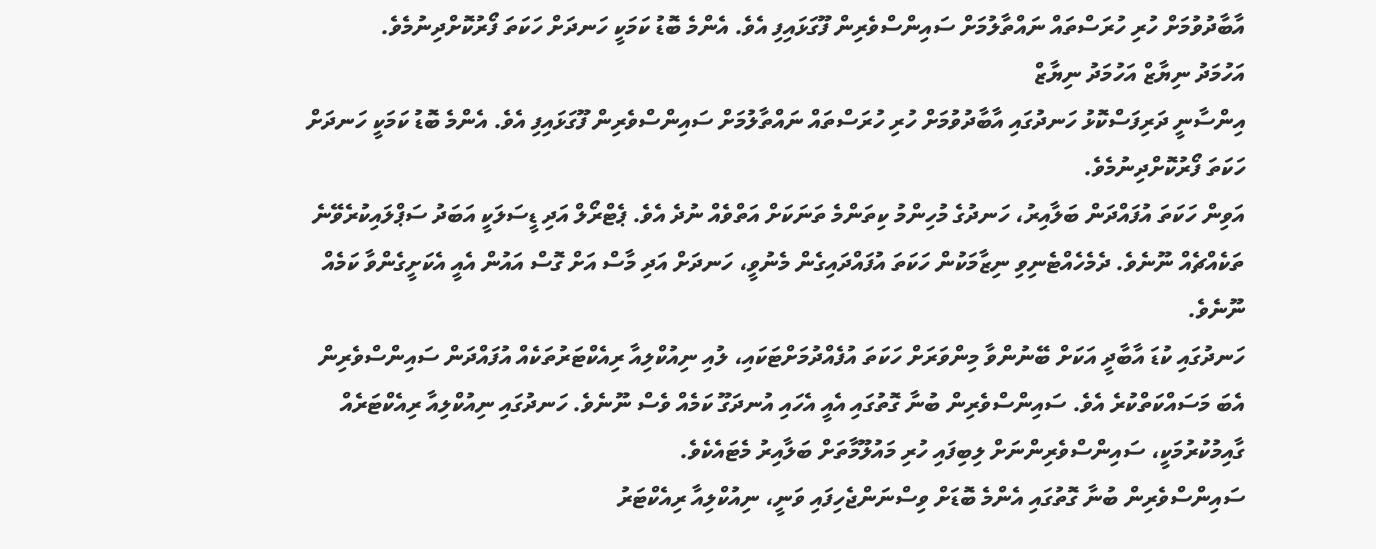އާބާދުވުމަށް ހުރި ހުރަސްތައް ނައްތާލުމަށް ސައިންސްވެރިން ފޫގަޅައިފި އެވެ. އެންމެ ބޮޑު ކަމަކީ ހަނދަށް ހަކަތަ ފޯރުކޮށްދިނުމެވެ.
އަހުމަދު ނިޔާޒް އަހުމަދު ނިޔާޒް
އިންސާނީ ދަރިފަސްކޮޅު ހަނދުގައި އާބާދުވުމަށް ހުރި ހުރަސްތައް ނައްތާލުމަށް ސައިންސްވެރިން ފޫގަޅައިފި އެވެ. އެންމެ ބޮޑު ކަމަކީ ހަނދަށް ހަކަތަ ފޯރުކޮށްދިނުމެވެ.
އަވިން ހަކަތަ އުފައްދަން ބަލާއިރު، ހަނދުގެ މުހިންމު ކިތަންމެ ތަނަކަށް އަތްވެއް ނުދެ އެވެ. ޕެޓްރޯލް އަދި ޑީސަލަކީ އަބަދު ސަޕްލައިކުރެވޭނެ ތަކެއްޗެއް ނޫނެވެ. ދެމެހެއްޓެނިވި ނިޒާމަކުން ހަކަތަ އުފައްދައިގެން މެނުވީ، ހަނދަށް އަދި މާސް އަށް ގޮސް އައުން އެއީ އެކަށީގެންވާ ކަމެއް ނޫނެވެ.
ހަނދުގައި ކުޑަ އާބާދީ އަކަށް ބޭނުންވާ މިންވަރަށް ހަކަތަ އުފެއްދުމަށްޓަކައި، ލުއި ނިއުކްލިއާ ރިއެކްޓަރުތަކެއް އުފައްދަން ސައިންސްވެރިން އެބަ މަސައްކަތްކުރެ އެވެ. ސައިންސްވެރިން ބުނާ ގޮތުގައި އެއީ އެހައި އުނދަގޫ ކަމެއް ވެސް ނޫނެވެ. ހަނދުގައި ނިއުކްލިއާ ރިއެކްޓަރެއް ގާއިމުކުރުމަކީ، ސައިންސްވެރިންނަށް ލިބިފައި ހުރި މައުލޫމާތަށް ބަލާއިރު މެޓައެކެވެ.
ސައިންސްވެރިން ބުނާ ގޮތުގައި އެންމެ ބޮޑަށް ވިސްނަންޖެހިފައި ވަނީ، ނިއުކްލިއާ ރިއެކްޓަރު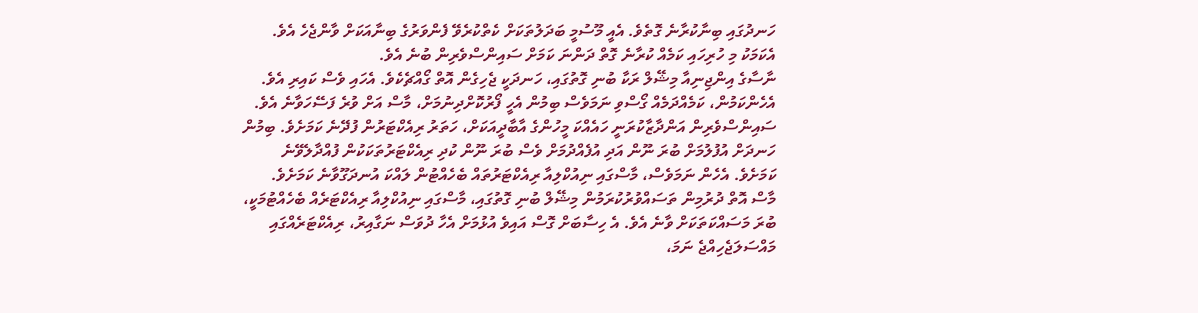ހަނދުގައި ބިނާކުރާނެ ގޮތެވެ. އެއީ މޫސުމީ ބަދަލުތަކަށް ކެތްކުރެވޭ ފެންވަރުގެ ބިނާއަކަށް ވާންޖެހެ އެވެ. އެކަމަކު މި ހުރިހައި ކަމެއް ކުރާނެ ގޮތް ދަންނަ ކަމަށް ސައިންސްވެރިން ބުނެ އެވެ.
ނާސާގެ އިންޖިނިއާ މިޝޭލް ރަކާ ބުނި ގޮތުގައި، ހަނދަކީ ޖެހިގެން އޮތް ގޯއްޗެކެވެ. އެހައި ވެސް ކައިރި އެވެ. އެހެންކަމުން، ކަމެއްދަމެއް ގޯސްވި ނަމަވެސް ބިމުން އެހީ ފޯރުކޮށްދިނުމަށް، މާސް އަށް ވުރެ ފަސޭހަވާނެ އެވެ. ސައިންސްވެރިން އަންދާޒާކުރަނީ ހައެއްކަ މީހުންގެ އާބާދީއަކަށް، ހަތަރު ރިއެކްޓަރުން ފުދޭނެ ކަމަށެވެ. ބިމުން ހަނދަށް އުފުލުމަށް ބުރަ ނޫން އަދި އުފެއްދުމަށް ވެސް ބުރަ ނޫން ކުދި ރިއެކްޓަރުތަކަކުން ފުއްދާލެވޭނެ ކަމަށެވެ. އެހެން ނަމަވެސް، މާސްގައި ނިއުކްލިއާ ރިއެކްޓަރުތައް ބެހެއްޓުން ލައްކަ އުނދަގޫވާނެ ކަމަށެވެ.
މާސް އޮތް ދުރުމިން ތަސައްވުރުކުރަމުން މިޝޭލް ބުނި ގޮތުގައި، މާސްގައި ނިއުކްލިއާ ރިއެކްޓަރެއް ބެހެއްޓުމަކީ، ބުރަ މަސައްކަތަކަށް ވާނެ އެވެ. އެ ހިސާބަށް ގޮސް އައިވެ އުޅުމަށް އެހާ ދުވަސް ނަގާއިރު، ރިއެކްޓަރެއްގައި މައްސަލަޖެހިއްޖެ ނަމަ،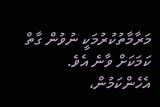މަރާމާތުކުރުމަކީ ނުވުން ގާތް ކަމަކަށް ވާނެ އެވެ. އެހެންކަމުން،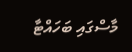މާސްގައި ބަހައްޓާ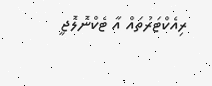ރިއެކްޓަރުތައް އާ ޓެކްނޮލޮޖީ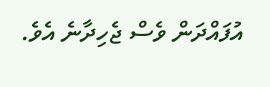އުފައްދަން ވެސް ޖެހިދާނެ އެވެ.